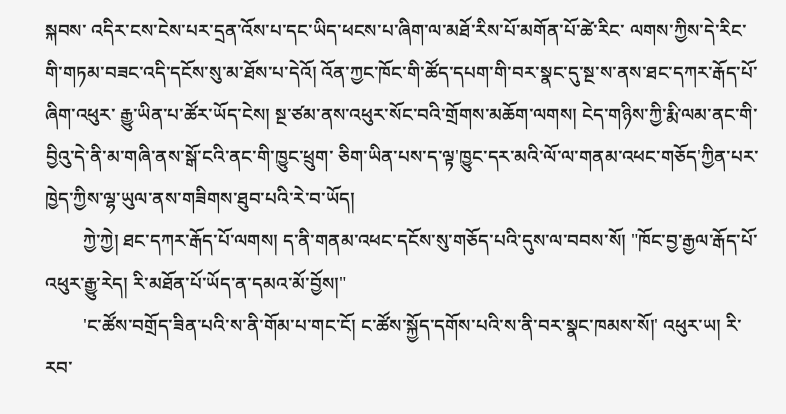སྐབས་ འདིར་ངས་ངེས་པར་དྲན་འོས་པ་དང་ཡིད་ཕངས་པ་ཞིག་ལ་མཐོ་རིས་པོ་མགོན་པོ་ཚེ་རིང་ ལགས་ཀྱིས་དེ་རིང་གི་གཏམ་བཟང་འདི་དངོས་སུ་མ་ཐོས་པ་དེའོ། འོན་ཀྱང་ཁོང་གི་ཚོད་དཔག་གི་བར་སྣང་དུ་སྔ་ས་ནས་ཐང་དཀར་རྒོད་པོ་ཞིག་འཕུར་ རྒྱུ་ཡིན་པ་ཚོར་ཡོད་ངེས། སྔ་ཙམ་ནས་འཕུར་སོང་བའི་གྲོགས་མཆོག་ལགས། ངེད་གཉིས་ཀྱི་རྨི་ལམ་ནང་གི་བྱིའུ་དེ་ནི་མ་གཞི་ནས་སྒོ་ངའི་ནང་གི་ཁྱུང་ཕྲུག་ ཅིག་ཡིན་པས་ད་ལྟ'ཁྱུང་དར་མའི་ལོ་ལ་གནམ་འཕང་གཅོད'ཀྱིན་པར་ཁྱེད་ཀྱིས་ལྷ་ཡུལ་ནས་གཟིགས་ཐུབ་པའི་རེ་བ་ཡོད།
        ཀྱེ་ཀྱེ། ཐང་དཀར་རྒོད་པོ་ལགས། ད་ནི་གནམ་འཕང་དངོས་སུ་གཅོད་པའི་དུས་ལ་བབས་སོ། "ཁོང་བྱ་རྒྱལ་རྒོད་པོ་འཕུར་རྒྱུ་རེད། རི་མཐོན་པོ་ཡོད་ན་དམའ་མོ་བྱོས།"
        'ང་ཚོས་བགྲོད་ཟིན་པའི་ས་ནི་གོམ་པ་གང་ངོ། ང་ཚོས་སྐྱོད་དགོས་པའི་ས་ནི་བར་སྣང་ཁམས་སོ།' འཕུར་ཡ། རི་རབ་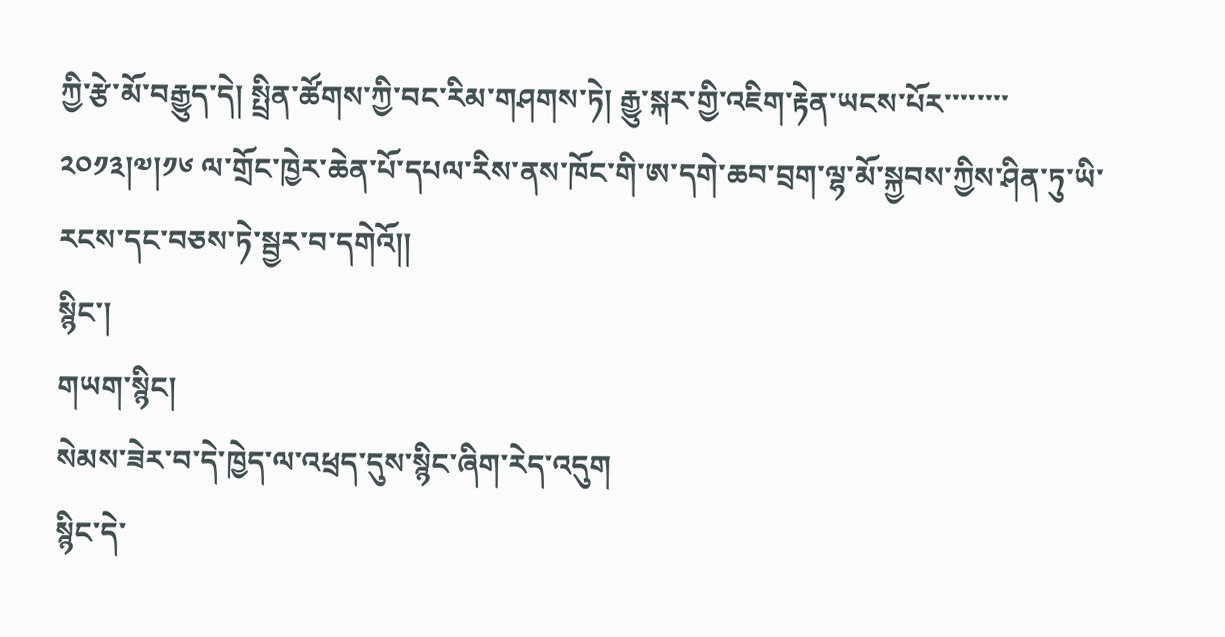ཀྱི་རྩེ་མོ་བརྒྱུད་དེ། སྤྲིན་ཚོགས་ཀྱི་བང་རིམ་གཤགས་ཏེ། རྒྱུ་སྐར་གྱི་འཇིག་རྟེན་ཡངས་པོར་་་་་་་་
༢༠༡༣།༧།༡༦ ལ་གྲོང་ཁྱེར་ཆེན་པོ་དཔལ་རིས་ནས་ཁོང་གི་ཨ་དགེ་ཆབ་བྲག་ལྷ་མོ་སྐྱབས་ཀྱིས་ཤིན་ཏུ་ཡི་རངས་དང་བཅས་ཏེ་སྦྱར་བ་དགེའོ།།
སྙིང་།
གཡག་སྙིང།
སེམས་ཟེར་བ་དེ་ཁྱེད་ལ་འཕྲད་དུས་སྙིང་ཞིག་རེད་འདུག
སྙིང་དེ་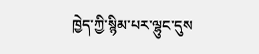ཁྱེད་ཀྱི་སྙིམ་པར་ལྷུང་དུས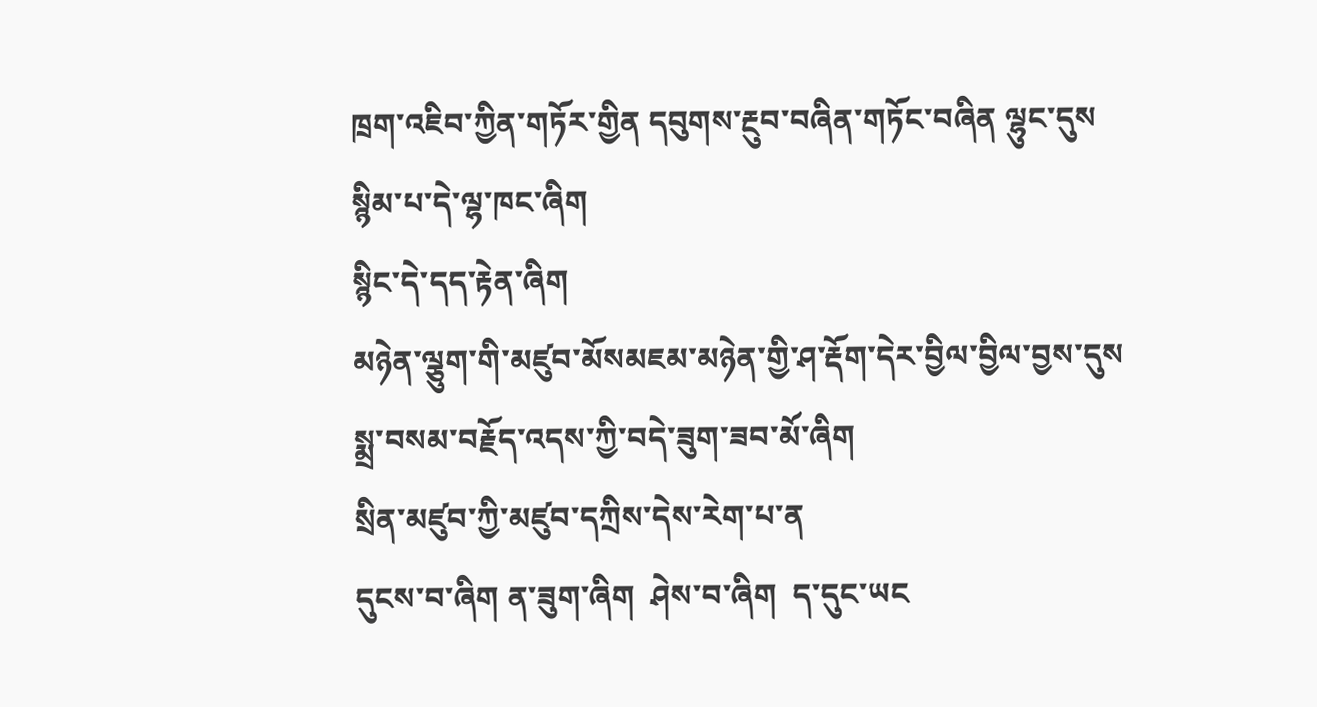ཁྲག་འཇིབ་ཀྱིན་གཏོར་གྱིན དབུགས་རྔུབ་བཞིན་གཏོང་བཞིན ལྷུང་དུས
སྙིམ་པ་དེ་ལྷ་ཁང་ཞིག
སྙིང་དེ་དད་རྟེན་ཞིག
མཉེན་ལྕུག་གི་མཛུབ་མོསམཇམ་མཉེན་གྱི་ཤ་རྡོག་དེར་བྱིལ་བྱིལ་བྱས་དུས
སྨྲ་བསམ་བརྗོད་འདས་ཀྱི་བདེ་ཟུག་ཟབ་མོ་ཞིག
སྲིན་མཛུབ་ཀྱི་མཛུབ་དཀྲིས་དེས་རེག་པ་ན
དུངས་བ་ཞིག ན་ཟུག་ཞིག  ཤེས་བ་ཞིག  ད་དུང་ཡང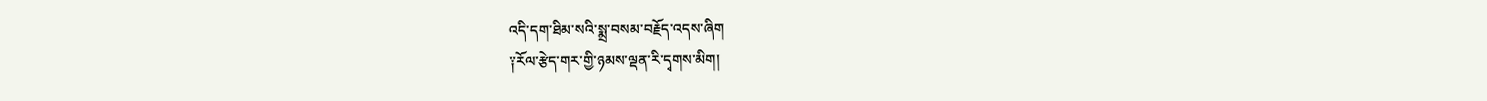འདི་དག་ཐིམ་སའི་སྨྲ་བསམ་བརྗོད་འདས་ཞིག
༑རོལ་རྩེད་གར་གྱི་ཉམས་ལྡན་རི་དྭགས་མིག།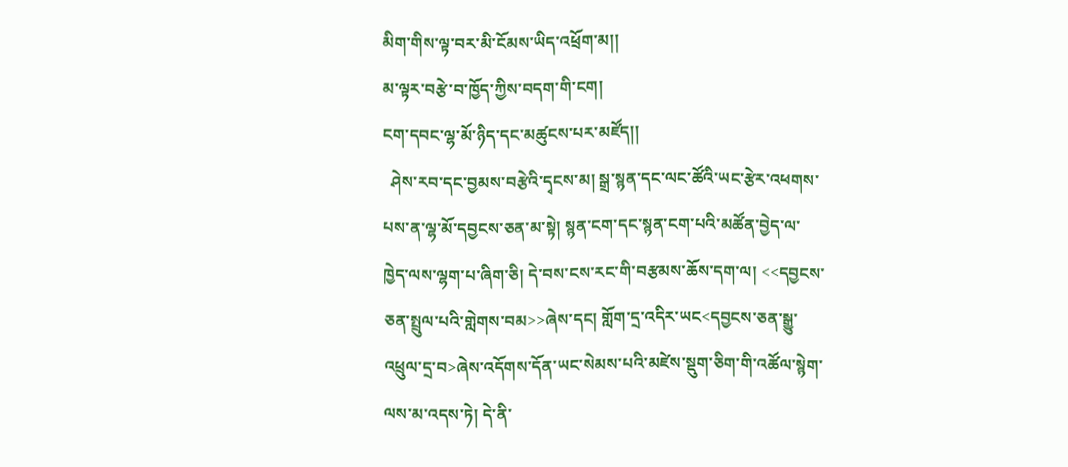མིག་གིས་ལྟ་བར་མི་ངོམས་ཡིད་འཕྲོག་མ།།
མ་ལྟར་བརྩེ་བ་ཁྱོད་ཀྱིས་བདག་གི་ངག།
ངག་དབང་ལྷ་མོ་ཉིད་དང་མཚུངས་པར་མཛོད།།
  ཤེས་རབ་དང་བྱམས་བརྩེའི་དྭངས་མ། སྒྲ་སྙན་དང་ལང་ཚོའི་ཡང་རྩེར་འཕགས་པས་ན་ལྷ་མོ་དབྱངས་ཅན་མ་སྟེ། སྙན་ངག་དང་སྙན་ངག་པའི་མཚོན་བྱེད་ལ་ཁྱེད་ལས་ལྷག་པ་ཞིག་ཅི། དེ་བས་ངས་རང་གི་བརྩམས་ཆོས་དག་ལ། <<དབྱངས་ཅན་སྤྲུལ་པའི་གླེགས་བམ>>ཞེས་དང། གློག་དྲ་འདིར་ཡང<དབྱངས་ཅན་སྒྱུ་འཕྲུལ་དྲ་བ>ཞེས་འདོགས་དོན་ཡང་སེམས་པའི་མཛེས་སྡུག་ཅིག་གི་འཚོལ་སྙེག་ལས་མ་འདས་ཏེ། དེ་ནི་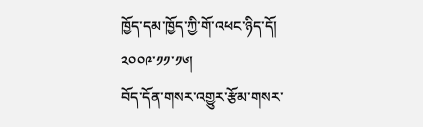ཁྱོད་དམ་ཁྱོད་ཀྱི་གོ་འཕང་ཉིད་དོ།
༢༠༠༩་༡༡་༡༦།
བོད་དོན་གསར་འགྱུར་རྩོམ་གསར་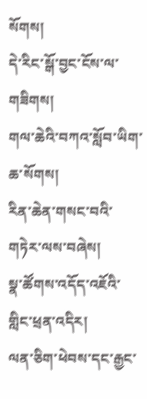སོགས།
དེ་རིང་སྒོ་བྱང་ངོས་ལ་གཟིགས།
གལ་ཆེའི་བཀའ་སློབ་ཡིག་ཆ་སོགས།
རིན་ཆེན་གསང་བའི་གཏེར་ལས་བཞེས།
སྣ་ཚོགས་འདོད་འཇོའི་གླིང་ཕྲན་འདིར།
ལན་ཅིག་ཕེབས་དང་རྒྱང་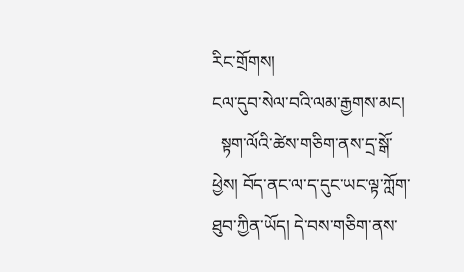རིང་གྲོགས།
ངལ་དུབ་སེལ་བའི་ལམ་རྒྱགས་མང།
  སྟག་ལོའི་ཚེས་གཅིག་ནས་དྲ་སྒོ་ཕྱེས། བོད་ནང་ལ་ད་དུང་ཡང་ལྟ་ཀློག་ཐུབ་ཀྱིན་ཡོད། དེ་བས་གཅིག་ནས་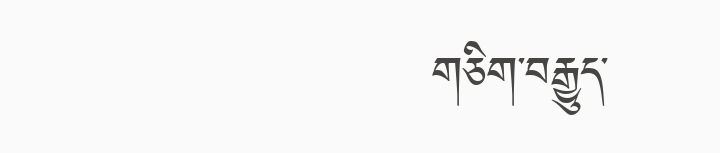གཅིག་བརྒྱུད་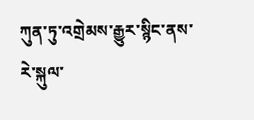ཀུན་ཏུ་འགྲེམས་རྒྱུར་སྙིང་ནས་རེ་སྐུལ་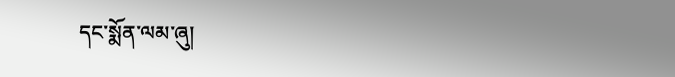དང་སྨོན་ལམ་ཞུ།